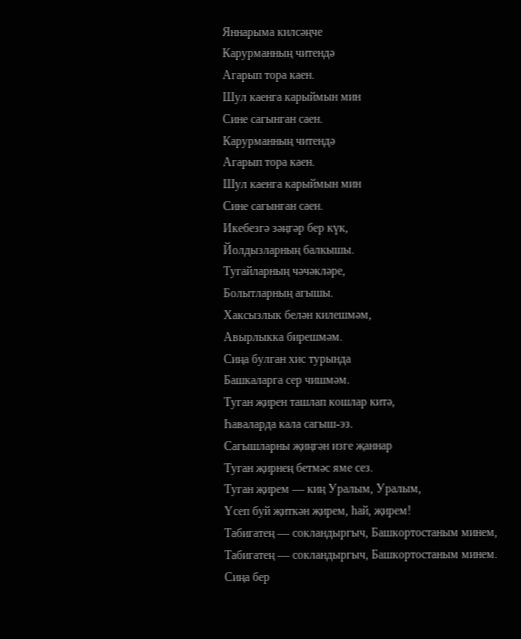Яннарыма килсәңче
Карурманның читендә
Агарып тора каен.
Шул каенга карыймын мин
Сине сагынган саен.
Карурманның читендә
Агарып тора каен.
Шул каенга карыймын мин
Сине сагынган саен.
Икебезгә зәңгәр бер күк,
Йолдызларның балкышы.
Тугайларның чәчәкләре,
Болытларның агышы.
Хаксызлык белән килешмәм,
Авырлыкка бирешмәм.
Сиңа булган хис турында
Башкаларга сер чишмәм.
Туган җирен ташлап кошлар китә,
Һаваларда кала сагыш-эз.
Сагышларны җиңгән изге җаннар
Туган җирнең бетмәс яме сез.
Туган җирем — киң Уралым, Уралым,
Үсеп буй җиткән җирем, һай, җирем!
Табигатең — сокландыргыч, Башкортостаным минем,
Табигатең — сокландыргыч, Башкортостаным минем.
Сиңа бер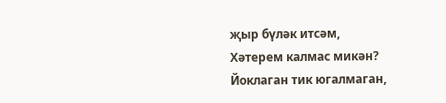җыр бүләк итсәм,
Хәтерем калмас микән?
Йоклаган тик югалмаган,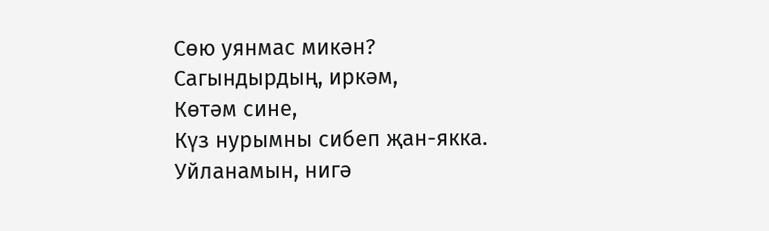Сөю уянмас микән?
Сагындырдың, иркәм,
Көтәм сине,
Күз нурымны сибеп җан-якка.
Уйланамын, нигә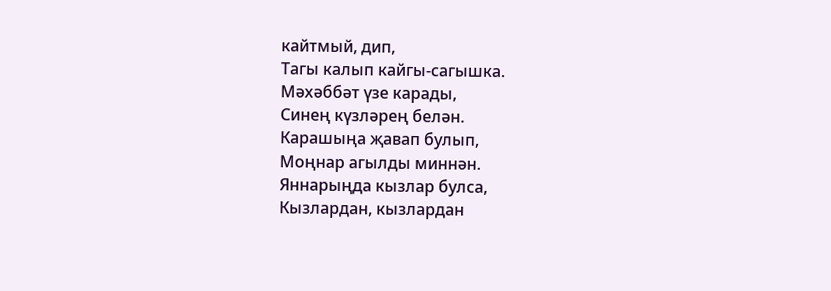кайтмый, дип,
Тагы калып кайгы-сагышка.
Мәхәббәт үзе карады,
Синең күзләрең белән.
Карашыңа җавап булып,
Моңнар агылды миннән.
Яннарыңда кызлар булса,
Кызлардан, кызлардан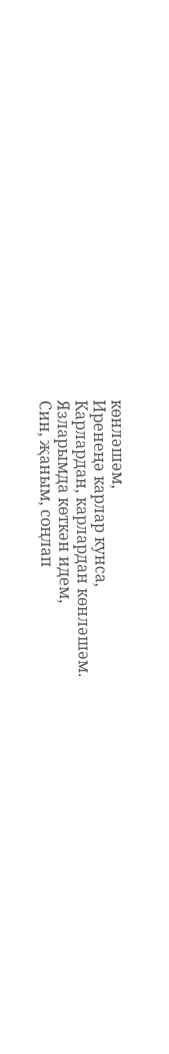көнләшәм,
Иренеңә карлар кунса,
Карлардан, карлардан көнләшәм.
Язларымда көткән идем,
Син, җаным, соңлап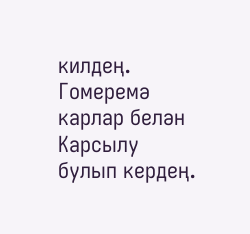килдең.
Гомеремә карлар белән
Карсылу булып кердең.